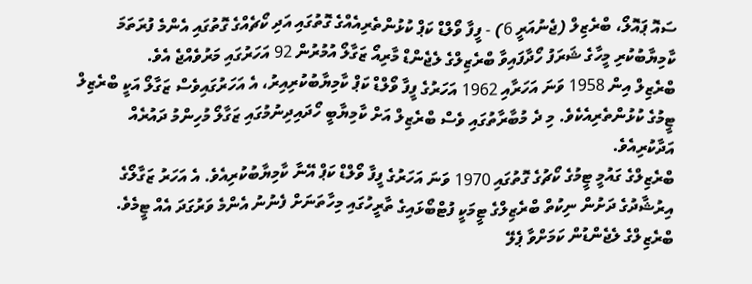ސައޮ ޕައޮލޯ، ބްރެޒިލް (ޖެނުއަރީ 6) - ފީފާ ވޯލްޑް ކަޕް ކުޅުންތެރިއެއްގެ ގޮތުގައި އަދި ކޯޗެއްގެ ގޮތުގައި އެންމެ ފުރަތަމަ ކާމިޔާބުކުރި މީހާގެ ޝަރަފު ހޯދާފައިވާ ބްރެޒިލްގެ ލެޖެންޑް މާރިއޯ ޒަގާލޯ އުމުރުން 92 އަހަރުގައި މަރުވެއްޖެ އެވެ.
ބްރެޒިލް އިން 1958 ވަނަ އަހަރާއި 1962 އަހަރުގެ ފީފާ ވޯލްޑް ކަޕް ކާމިޔާބުކުރިއިރު، އެ އަހަރުގައިވެސް ޒަގާލޯ އަކީ ބްރެޒިލް ޓީމުގެ ކުޅުންތެރިއެކެވެ. މި ދެ މުބާރާތުގައި ވެސް ބްރެޒިލް އަށް ކާމިޔާބީ ހޯދައިދިނުމުގައި ޒަގާލޯ މުހިންމު ދައުރެއް އަދާކުރިއެވެ.
ބްރެޒިލްގެ ގައުމީ ޓީމުގެ ކޯޗުގެ ގޮތުގައި 1970 ވަނަ އަހަރުގެ ފީފާ ވޯލްޑް ކަޕް އޭނާ ކާމިޔާބުކުރިއެވެ. އެ އަހަރު ޒަގާލޯގެ އިރުޝާދުގެ ދަށުން ނިކުތް ބްރެޒިލްގެ ޓީމަކީ ފުޓްބޯޅައިގެ ތާރީހުގައި މިހާތަނަށް ފެނުނު އެންމެ ވަރުގަދަ އެއް ޓީމެވެ. ބްރެޒިލްގެ ލެޖެންޑުން ކަމަށްވާ ޕެލޭ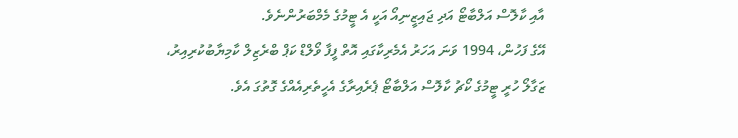އާއި ކާލޮސް އަލްބާޓޯ އަދި ޖައިޒީނިއޯ އަކީ އެ ޓީމުގެ މެމްބަރުންނެވެ.
އޭގެ ފަހުން، 1994 ވަނަ އަހަރު އެމެރިކާގައި އޮތް ފީފާ ވޯލްޑް ކަޕް ބްރެޒިލް ކާމިޔާބުކުރިއިރު، ޒަގާލޯ ހުރީ ޓީމުގެ ކޯޗު ކާލޮސް އަލްބާޓޯ ޕެރެއިރާގެ އެހީތެރިއެއްގެ ގޮތުގަ އެވެ.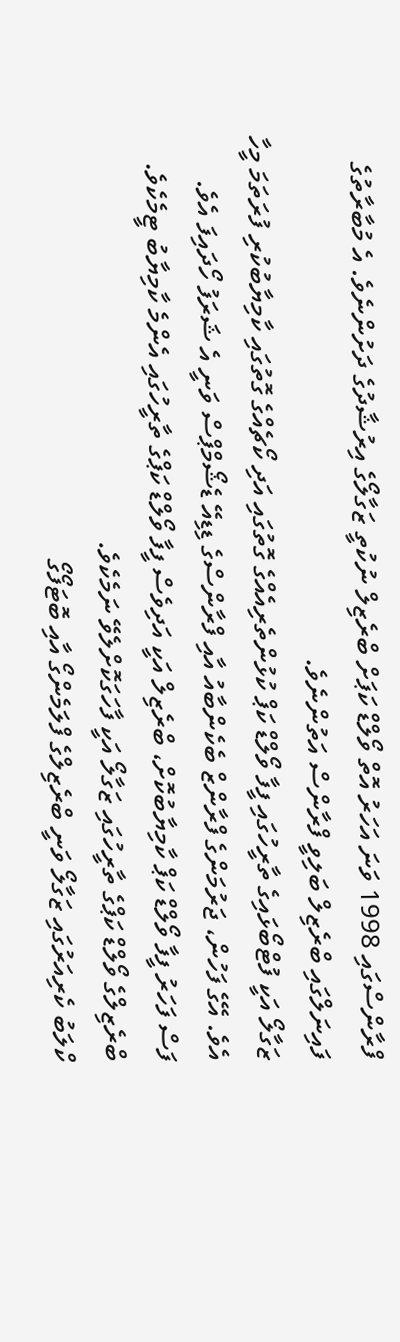ފްރާންސްގައި 1998 ވަނަ އަހަރު އޮތް ވޯލްޑް ކަޕަށް ބްރެޒިލް ނުކުތީ ޒަގާލޯގެ އިރުޝާދުގެ ދަށުންނެވެ. އެ މުބާރާތުގެ ފައިނަލްގައި ބްރެޒިލް ބަލިވީ ފްރާންސް އަތުންނެވެ.
ޒަގާލޯ އަކީ ފުޓްބޯޅައިގެ ތާރީހުގައި ފީފާ ވޯލްޑް ކަޕް ކުޅުންތެރިއެއްގެ ގޮތުގައި އަދި ކޯޗެއްގެ ގޮތުގައި ކާމިޔާބުކުރި ފުރަތަމަ މީހާ އެވެ. އޭގެ ފަހުން، ޖަރުމަންގެ ފްރާންޒް ބެކެންބާއު އާއި ފްރާންސްގެ ޑިޑިއޭ ޑެޝޯމްޕްސް ވަނީ އެ ޝަރަފު ހޯދައިފަ އެވެ.
ފަސް ފަހަރު ފީފާ ވޯލްޑް ކަޕް ކާމިޔާބުކޮށް، ބްރެޒިލް އަކީ އަދިވެސް ފީފާ ވޯލްޑް ކަޕްގެ ތާރީހުގައި އެންމެ ކާމިޔާބު ޓީމެކެވެ. ބްރެޒިލްގެ ވޯލްޑް ކަޕްގެ ތާރީހުގައި ޒަގާލޯ އަކީ ފާހަގަކޮށްލެވޭ ނަމެކެވެ.
ކްލަބު ކެރިއަރުގައި ޒަގާލޯ ވަނީ ބްރެޒިލްގެ ފްލަމެންގޯ އާއި ބޮޓަފޯގޯ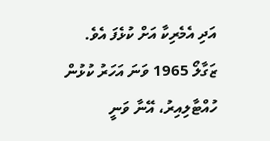އަދި އެމެރިކާ އަށް ކުޅެފަ އެވެ. ޒަގާލޯ 1965 ވަނަ އަހަރު ކުޅުން ހުއްޓާލިއިރު، އޭނާ ވަނީ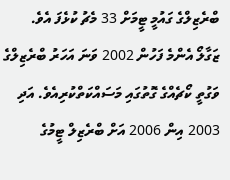ބްރެޒިލްގެ ގައުމީ ޓީމަށް 33 މެޗު ކުޅެފަ އެވެ.
ޒަގާލޯ އެންމެ ފަހުން 2002 ވަނަ އަހަރު ބްރެޒިލްގެ ވަގުތީ ކޯޗެއްގެ ގޮތުގައި މަސައްކަތްކުރިއެވެ. އަދި 2003 އިން 2006 އަށް ބްރެޒިލް ޓީމުގެ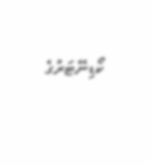ކޯޑިނޭޓަރުގެ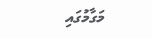މަގާމުގައި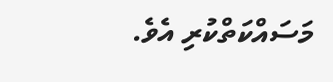މަސައްކަތްކުރި އެވެ.